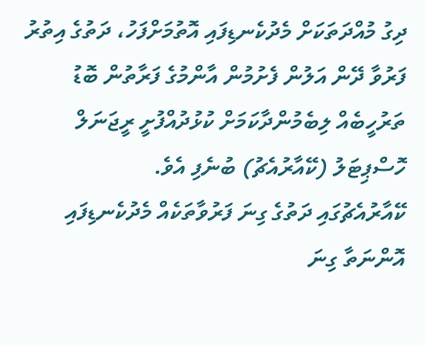ދިގު މުއްދަތަކަށް މެދުކެނޑިފައި އޮތުމަށްފަހު، ދަތުގެ އިތުރު ފަރުވާ ދޭން އަލުން ފެށުމުން އާންމުގެ ފަރާތުން ބޮޑު ތަރުހީބެއް ލިބެމުންދާކަމަށް ކުޅުދުއްފުށީ ރީޖަނަލް ހޮސްޕިޓަލު (ކޭއާރުއެޗު) ބުނެފި އެވެ.
ކޭއާރުއެޗުގައި ދަތުގެ ގިނަ ފަރުވާތަކެއް މެދުކެނޑިފައި އޮންނަތާ ގިނަ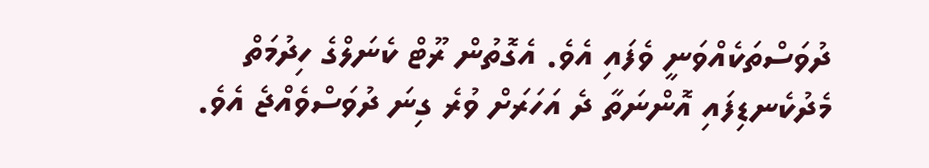ދުވަސްތަކެއްވަނީ ވެފައި އެވެ. އެގޮތުން ރޫޓް ކެނަލްގެ ހިދުމަތް މެދުކެނޑިފައި އޮންނަތާ ދެ އަހަރަށް ވުރެ ގިނަ ދުވަސްވެއްޖެ އެވެ.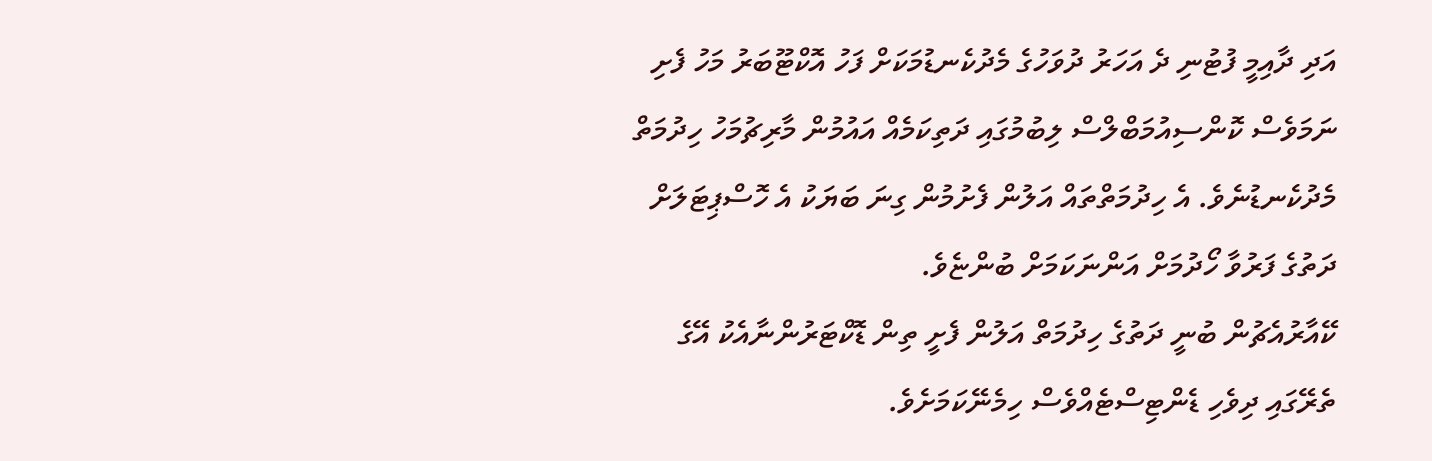އަދި ދާއިމީ ފުޓުނި ދެ އަހަރު ދުވަހުގެ މެދުކެނޑުމަކަށް ފަހު އޮކްޓޫބަރު މަހު ފެށި ނަމަވެސް ކޮންސިއުމަބްލްސް ލިބުމުގައި ދަތިކަމެއް އައުމުން މާރިޗުމަހު ހިދުމަތް މެދުކެނޑުނެވެ. އެ ހިދުމަތްތައް އަލުން ފެށުމުން ގިނަ ބަޔަކު އެ ހޮސްޕިޓަލަށް ދަތުގެ ފަރުވާ ހޯދުމަށް އަންނަކަމަށް ބުންޏެވެ.
ކޭއާރުއެޗުން ބުނީ ދަތުގެ ހިދުމަތް އަލުން ފެށީ ތިން ޑޮކްޓަރުންނާއެކު އޭގެ ތެރޭގައި ދިވެހި ޑެންޓިސްޓެއްވެސް ހިމެނޭކަމަށެވެ.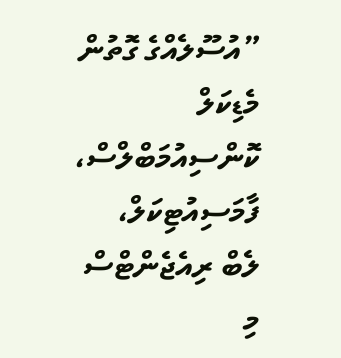”އުސޫލެއްގެ ގޮތުން މެޑިކަލް ކޮންސިއުމަބްލްސް، ފާމަސިއުޓިކަލް، ލެބް ރިއެޖެންޓްސް މި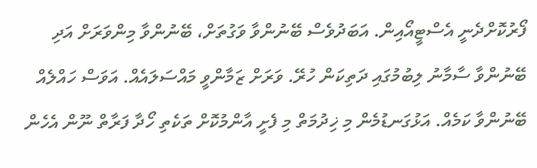ފޯރުކޮށްދެނީ އެސްޓީއޯއިން. އަބަދުވެސް ބޭނުންވާ ވަގުތަށް، ބޭނުންވާ މިންވަރަށް އަދި ބޭނުންވާ ސާމާނު ލިބުމުގައި ދަތިކަން ހުރޭ. ވަރަށް ޒަމާންވީ މައްސަލައެއް. އަވަސް ހައްލެއް ބޭނުންވާ ކަމެއް. އަޅުގަނޑުމެން މި ޚިދުމަތް މި ފެށީ އާންމުކޮށް ތަކެތި ހޯދާ ފަރާތް ނޫން އެހެން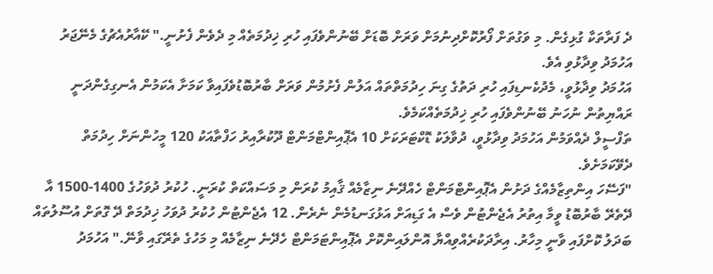ދެ ފަރާތަކާ ގުޅިގެން. މި ވަގުތަށް ފޯރުކޮށްދިނުމަށް ވަރަށް ބޮޑަށް ބޭނުންވެފައި ހުރި ޚިދުމަތެއް މި ދެވެން ފެށުނީ." ކޭއާރުއެޗުގެ މެނޭޖަރު އަހުމަދު ވިދާޅުވި އެވެ.
އަހުމަދު ވިދާޅުވީ، މެދުކެނޑިފައި ހުރި ދަތުގެ ގިނަ ހިދުމަތްތައް އަލުން ފެށުމުން ވަރަށް ބާރުބޮޑުވެފައިވާ ކަމަށާ އެކަމުން އެނގިގެންދަނީ ރައްޔިތުން ނުހަނު ބޭނުންވެފައި ހުރި ޚިދުމަތެއްކަމެވެ.
ތަފްސީލް ދެއްވަމުން އަހުމަދު ވިދާޅުވީ، ދުވާލަކު ޑޮކްޓަރަކަށް 10 އެޕޮއިންޓްމަންޓް ދޫކުރާއިރު ހަފްތާއަކު 120 މީހުންނަށް ހިދުމަތް ދެވޭކަމަށެވެ.
"ފަސޭހަ އިންތިޒާމެއްގެ ދަށުން އެޕޮއިންޓްމަންޓް ހެއްދޭނެ ނިޒާމެއް ޤާއިމު ކުރަން މި މަސައްކަތް ކުރަނީ. ހުކުރު ދުވަހުގެ 1400-1500 އާ ދޭތެރޭ ބާރުބޮޑު ވީމާ އިތުރު އެޖެންޓުން ވެސް އެ ގަޑިއަށް އަޅުގަނޑުމެން ނެރެން. 12 އެޖެންޓުން ހުކުރު ދުވަހު ޚިދުމަތް ދޭ ގޮތަށް އުސޫލުތައް ބަދަލު ކޮށްފައި ވާނީ މިހާރު. އިރާދަކުރެއްވިއްޔާ އޮންލައިންކޮށް އެޕޮއިންޓަމަންޓް ހެދޭނެ ނިޒާމެއް މި މަހުގެ ތެރޭގައި ވާނޭ." އަހުމަދު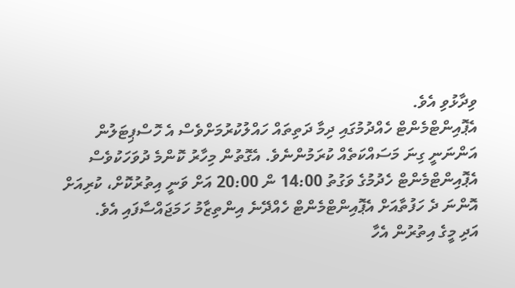ވިދާޅުވި އެވެ.
އެޕޮއިންޓްމެންޓް ހެއްދުމުގައި ދިމާ ދަތިތައް ހައްލުކުރުމަށްވެސް އެ ހޮސްޕިޓަލުން އަންނަނީ ގިނަ މަސައްކަތެއް ކުރަމުންނެވެ. އެގޮތުން މިހާރު ކޮންމެ ދުވަހަކުވެސް އެޕޮއިންޓްމެންޓް ހެދުމުގެ ވަގުތު 14:00 ން 20:00 އަށް ވަނީ އިތުރުކޮށް، ކުރިއަށް އޮންނަ ދެ ހަފުތާއަށް އެޕޮއިންޓްމެންޓް ހެއްދޭނެ އިންތިޒާމު ހަމަޖައްސާފައި އެވެ.
އަދި މީގެ އިތުރުން އެހާ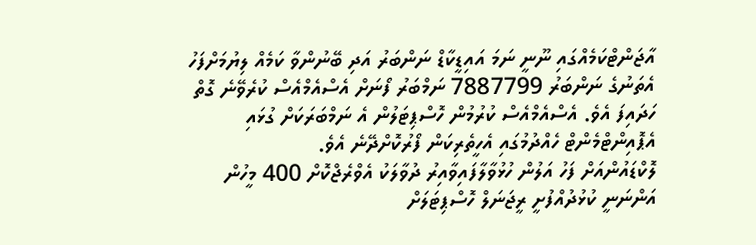އާޖަންޓްކަމެއްގައި ނޫނީ ނަމަ އައިޑީކާޑް ނަންބަރު އަދި ބޭނުންވާ ކަމެއް ލިޔުމަށްފަހު އެތަނުގެ ނަންބަރު 7887799 ނަމްބަރު ފޯނަށް އެސްއެމްއެސް ކުރެވޭނެ ގޮތް ހަދައިފަ އެވެ. އެސްއެމްއެސް ކުރުމުން ހޮސްޕިޓަލުން އެ ނަމްބަރަކަށް ގުޅައި އެޕޮއިންޓްމެންޓް ހެއްދުމުގައި އެހީތެރިކަން ފޯރުކޮށްދޭނެ އެވެ.
ލޮކްޑައުންއަށް ފަހު އަލުން ހުޅުވާލާފައިވާއިރު ދުވާލަކު އެވްރެޖްކޮށް 400 މީހުން އަންނަނީ ކުޅުދުއްފުށީ ރީޖަނަލް ހޮސްޕިޓަލަށް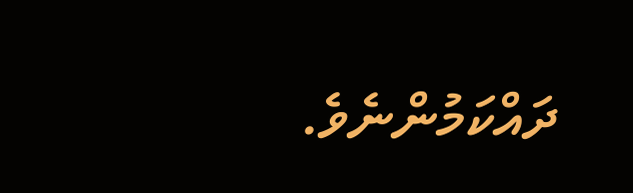ދައްކަމުންނެވެ.